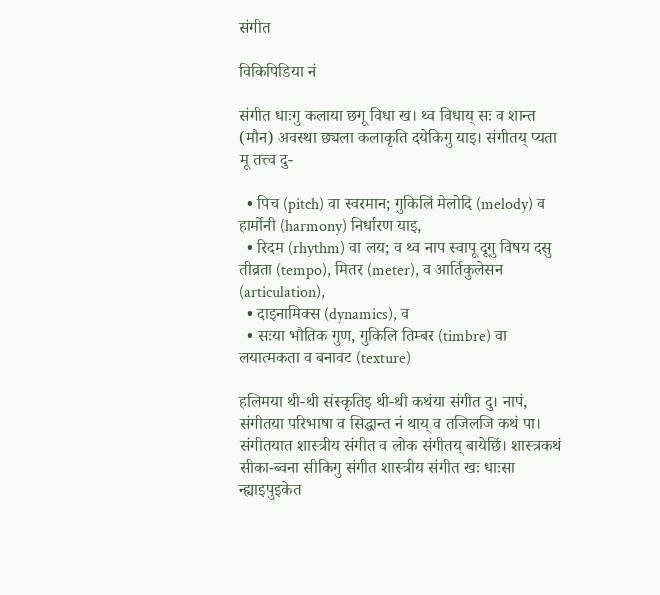संगीत

विकिपिडिया नं

संगीत धाःगु कलाया छगू विधा ख। थ्व विधाय् सः व शान्त (मौन) अवस्था छ्यला कलाकृति दयेकिगु याइ। संगीतय् प्यता मू तत्त्व दु-

  • पिच (pitch) वा स्वरमान; गुकिलिं मेलोदि (melody) व हार्मोनी (harmony) निर्धारण याइ,
  • रिदम (rhythm) वा लय; व थ्व नाप स्वापू दूगु विषय दसु तीव्रता (tempo), मितर (meter), व आर्तिकुलेसन (articulation),
  • दाइनामिक्स (dynamics), व
  • सःया भौतिक गुण, गुकिलि तिम्बर (timbre) वा लयात्मकता व बनावट (texture)

हलिमया थी-थी संस्कृतिइ थी-थी कथंया संगीत दु। नापं, संगीतया परिभाषा व सिद्धान्त नं थाय्‌ व तजिलजि कथं पा। संगीतयात शास्त्रीय संगीत व लोक संगीतय् बायेछिं। शास्त्रकथं सीका-ब्वना सीकिगु संगीत शास्त्रीय संगीत खः धाःसा न्ह्याइपुइकेत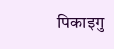पिकाइगु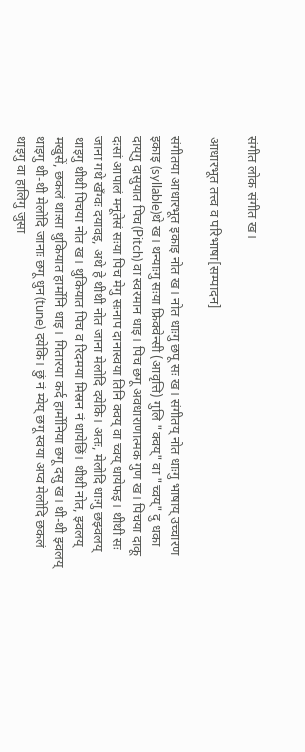संगीत लोक संगीत ख।

आधारभूत तत्त्व व परिभाषा[सम्पादन]

संगीतया आधारभूत इकाइ नोत ख। नोत धाःगु छपू सः ख। संगीतय् नोत धाःगु भाषाय् उच्चारण इकाइ (syllable)थे ख। थन्याःगु सःया फ्रिक्वेन्सी (आवृत्ति) गुलि "क्वय्" वा "च्वय्" दु धका दाय्‌गु दासुयात पिच(Pitch) वा स्वरमान धाइ। पिच छगू अवधाराणात्मक गुण ख। पिचया दाकू दःसां आपालं मनूतेसं सःया पिच मेगु सःनाप दानास्वया तिनि क्वय् वा च्वय् धायेफइ। थीथी सः जाना गथे खँग्वः दयावइ, अथे हे थीथी नोत जाना मेलोदि दयेकि। अतः, मेलोदि धाःगु छझ्वलय् थाइगु थीथी पिचया नोत ख। थुकियात पिच व रिदमया मिस्रन नं धायेछिं। थीथी नोत, झ्वलय् मखुसें, छकलं थाःसा थुकियात हार्मोनि धाइ। गितारया कर्द हार्मोनिया छगू दसु ख। थी-थी झ्वलय् थाइगु थी-थी मेलोदि जानाः छगू धुन(tune) दयेकि। छुं नं म्येय् छगू स्वया अप्व मेलोदि छकलं थाइगु वा हालिगु जुसा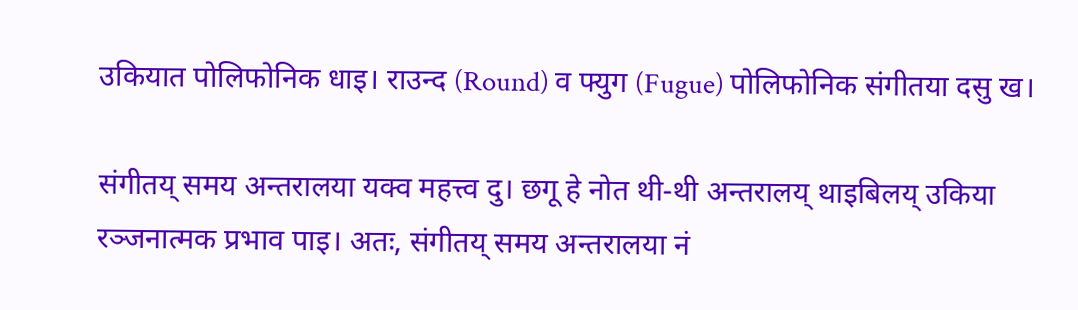उकियात पोलिफोनिक धाइ। राउन्द (Round) व फ्युग (Fugue) पोलिफोनिक संगीतया दसु ख।

संगीतय् समय अन्तरालया यक्व महत्त्व दु। छगू हे नोत थी-थी अन्तरालय् थाइबिलय् उकिया रञ्जनात्मक प्रभाव पाइ। अतः, संगीतय् समय अन्तरालया नं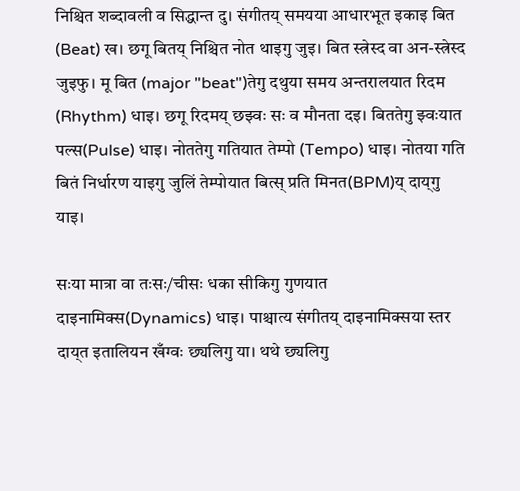निश्चित शब्दावली व सिद्धान्त दु। संगीतय् समयया आधारभूत इकाइ बित (Beat) ख। छगू बितय् निश्चित नोत थाइगु जुइ। बित स्त्रेस्द वा अन-स्त्रेस्द जुइफु। मू बित (major "beat")तेगु दथुया समय अन्तरालयात रिदम (Rhythm) धाइ। छगू रिदमय् छझ्वः सः व मौनता दइ। बिततेगु झ्वःयात पल्स(Pulse) धाइ। नोततेगु गतियात तेम्पो (Tempo) धाइ। नोतया गति बितं निर्धारण याइगु जुलिं तेम्पोयात बित्स् प्रति मिनत(BPM)य् दाय्‌गु याइ।

सःया मात्रा वा तःसः/चीसः धका सीकिगु गुणयात दाइनामिक्स(Dynamics) धाइ। पाश्चात्य संगीतय् दाइनामिक्सया स्तर दाय्‌त इतालियन खँग्वः छ्यलिगु या। थथे छ्यलिगु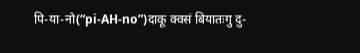पि-या-नो(“pi-AH-no”)दाकू क्वसं बियातःगु दु-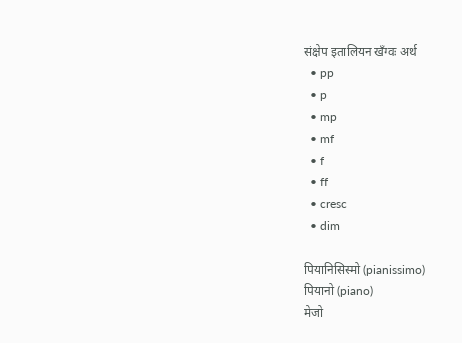संक्षेप इतालियन खँग्वः अर्थ
  • pp
  • p
  • mp
  • mf
  • f
  • ff
  • cresc
  • dim

पियानिसिस्मो (pianissimo)
पियानो (piano)
मेजो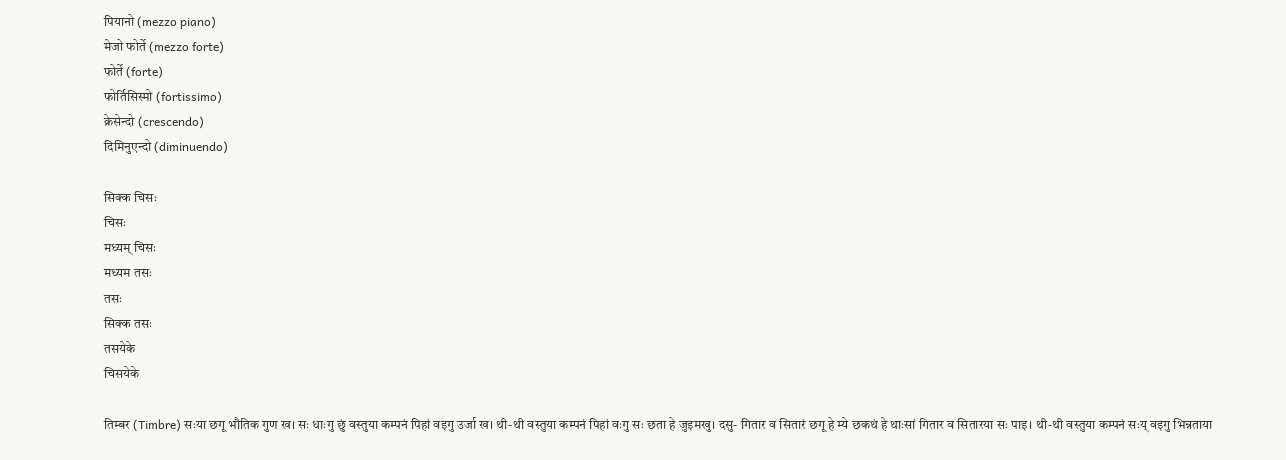पियानो (mezzo piano)
मेजो फोर्ते (mezzo forte)
फोर्ते (forte)
फोर्तिसिस्मो (fortissimo)
क्रेसेन्दो (crescendo)
दिमिनुएन्दो (diminuendo)

सिक्क चिसः
चिसः
मध्यम् चिसः
मध्यम तसः
तसः
सिक्क तसः
तसयेके
चिसयेके

तिम्बर (Timbre) सःया छगू भौतिक गुण ख। सः धाःगु छुं वस्तुया कम्पनं पिहां वइगु उर्जा ख। थी-थी वस्तुया कम्पनं पिहां वःगु सः छता हे जुइमखु। दसु- गितार व सितारं छगू हे म्ये छकथं हे थाःसां गितार व सितारया सः पाइ। थी-थी वस्तुया कम्पनं सःय् वइगु भिन्नताया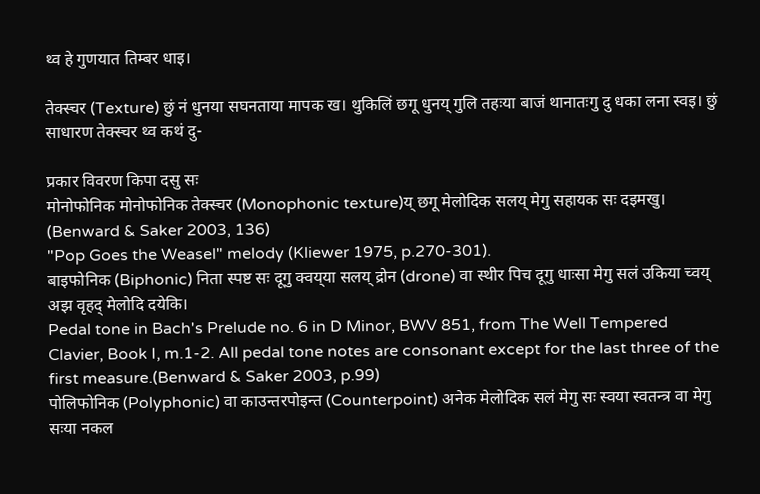थ्व हे गुणयात तिम्बर धाइ।

तेक्स्चर (Texture) छुं नं धुनया सघनताया मापक ख। थुकिलिं छगू धुनय् गुलि तहःया बाजं थानातःगु दु धका लना स्वइ। छुं साधारण तेक्स्चर थ्व कथं दु-

प्रकार विवरण किपा दसु सः
मोनोफोनिक मोनोफोनिक तेक्स्चर (Monophonic texture)य् छगू मेलोदिक सलय् मेगु सहायक सः दइमखु। (Benward & Saker 2003, 136)
"Pop Goes the Weasel" melody (Kliewer 1975, p.270-301).
बाइफोनिक (Biphonic) निता स्पष्ट सः दूगु क्वय्‌या सलय् द्रोन (drone) वा स्थीर पिच दूगु धाःसा मेगु सलं उकिया च्वय् अझ वृहद् मेलोदि दयेकि।
Pedal tone in Bach's Prelude no. 6 in D Minor, BWV 851, from The Well Tempered Clavier, Book I, m.1-2. All pedal tone notes are consonant except for the last three of the first measure.(Benward & Saker 2003, p.99)
पोलिफोनिक (Polyphonic) वा काउन्तरपोइन्त (Counterpoint) अनेक मेलोदिक सलं मेगु सः स्वया स्वतन्त्र वा मेगु सःया नकल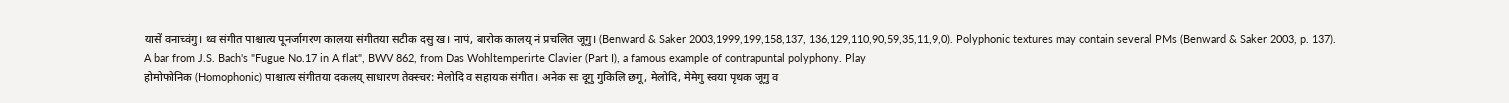यासें वनाच्वंगु। थ्व संगीत पाश्चात्य पूनर्जागरण कालया संगीतया सटीक दसु ख। नापं, बारोक कालय् नं प्रचलित जूगु। (Benward & Saker 2003,1999,199,158,137, 136,129,110,90,59,35,11,9,0). Polyphonic textures may contain several PMs (Benward & Saker 2003, p. 137).
A bar from J.S. Bach's "Fugue No.17 in A flat", BWV 862, from Das Wohltemperirte Clavier (Part I), a famous example of contrapuntal polyphony. Play
होमोफोनिक (Homophonic) पाश्चात्य संगीतया दकलय् साधारण तेक्स्चर: मेलोदि व सहायक संगीत। अनेक सः दूगु गुकिलि छगू, मेलोदि, मेमेगु स्वया पृथक जूगु व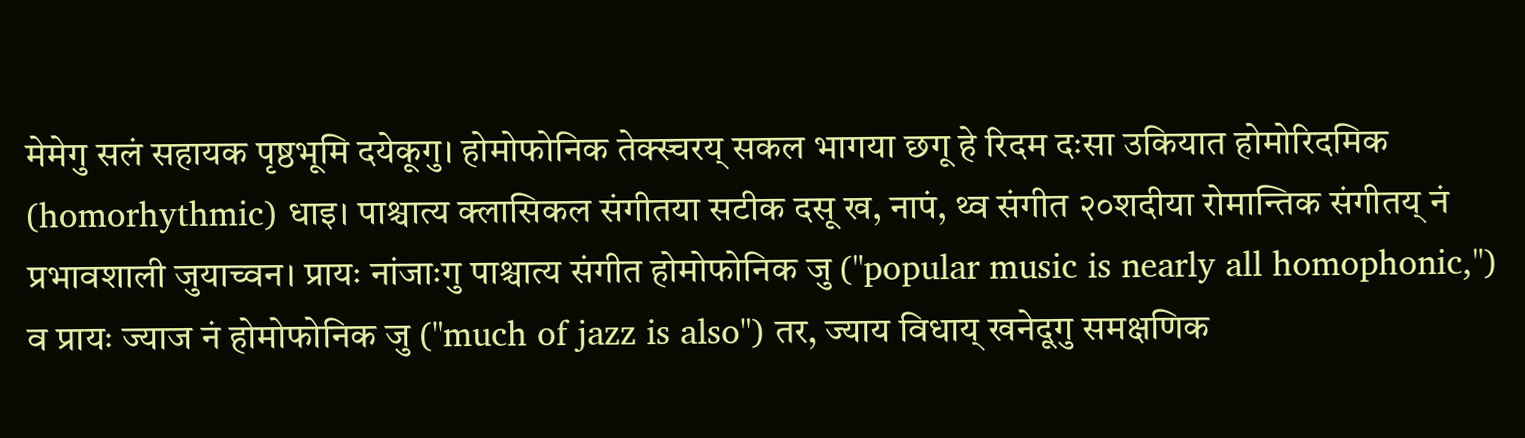मेमेगु सलं सहायक पृष्ठभूमि दयेकूगु। होमोफोनिक तेक्स्चरय् सकल भागया छगू हे रिदम दःसा उकियात होमोरिदमिक (homorhythmic) धाइ। पाश्चात्य क्लासिकल संगीतया सटीक दसू ख, नापं, थ्व संगीत २०शदीया रोमान्तिक संगीतय् नं प्रभावशाली जुयाच्वन। प्रायः नांजाःगु पाश्चात्य संगीत होमोफोनिक जु ("popular music is nearly all homophonic,") व प्रायः ज्याज नं होमोफोनिक जु ("much of jazz is also") तर, ज्याय विधाय् खनेदूगु समक्षणिक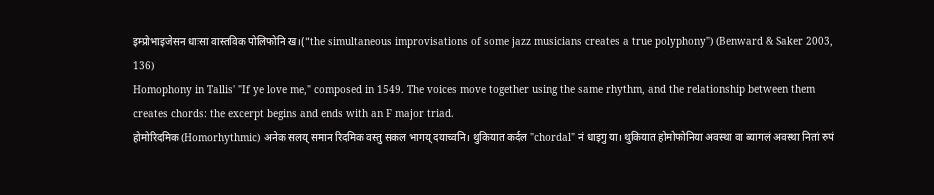इम्प्रोभाइजेसन धाःसा वास्तविक पोलिफोनि ख।("the simultaneous improvisations of some jazz musicians creates a true polyphony") (Benward & Saker 2003, 136)
Homophony in Tallis' "If ye love me," composed in 1549. The voices move together using the same rhythm, and the relationship between them creates chords: the excerpt begins and ends with an F major triad.
होमोरिदमिक (Homorhythmic) अनेक सलय् समान रिदमिक वस्तु सकल भागय् दयाच्वनि। थुकियात कर्दल "chordal" नं धाइगु या। थुकियात होमोफोनिया अवस्था वा ब्यागलं अवस्था नितां रुपं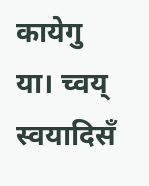कायेगु या। च्वय् स्वयादिसँ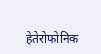हेतेरोफोनिक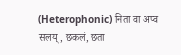(Heterophonic) निता वा अप्व सलय्, छकलं, छता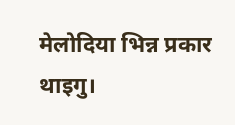मेलोदिया भिन्न प्रकार थाइगु।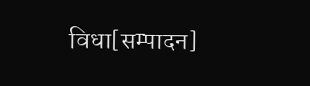विधा[सम्पादन]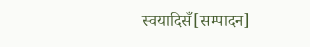स्वयादिसँ[सम्पादन]